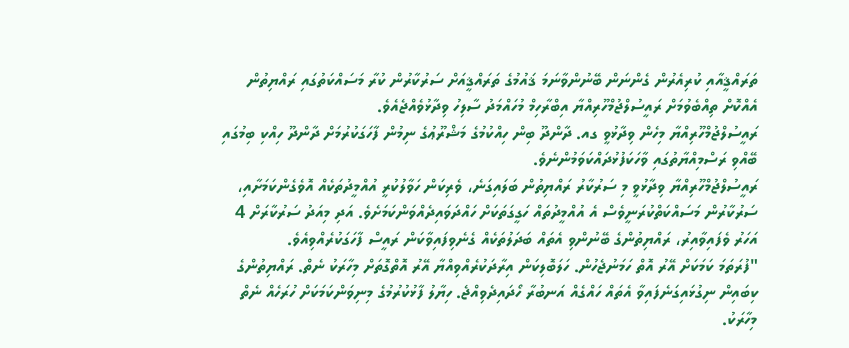ތަރައްޤީއާއި ކުރިއެރުން ގެންނަން ބޭނުންވާނަމަ ޤައުމުގެ ތަރައްޤީއަށް ސަރުކާރުން ކުރާ މަސައްކަތުގައި ރައްޔިތުން އެއްކޮށް ތިއްބެވުމަށް ރައީސުލްޖުމްހޫރިއްޔާ އިބްރާހިމް މުހައްމަދު ސާލިހު ވިދާޅުވެއްޖެއެވެ.
ރައީސުލްޖުމްހޫރިއްޔާ މިހެން ވިދާޅުވީ ގއ. ދާންދޫ ބިން ހިއްކުމުގެ މަޝްރޫޢުގެ ނިމުން ފާހަގަކުރުމަށް ދާންދޫ ހިއްކި ބިމުގައި ބޭއްވި ރަސްމިއްޔާތުގައި ވާހަކަފުޅުދައްކަވަމުންނެވެ.
ރައީސުލްޖުމްހޫރިއްޔާ ވިދާޅުވީ މި ސަރުކާރު ރައްޔިތުން ބަލައިގަނެ، ވެރިކަން ހަވާލުކުރީ އުއްމީދުތަކެއް އޮވެގެންކަމަށާއި، ސަރުކާރުން މަސައްކަތްކުރަނީވެސް އެ އުއްމީދުތައް ހަގީގަތަކަށް ހައްދަވައިދެއްވަންކަމަށެވެ. އަދި މިއަދު ސަރުކާރަށް 4 އަހަރު ވެފައިވާއިރު، ރައްޔިތުންގެ ބޭނުންވި އެތައް ބަދަލުތަކެއް ގެނެވިފައިވާކަން ރައީސް ފާހަގަކުރެއްވިއެވެ.
"ފުރަތަމަ ކަމަކަށް އޭރު އޮތް ހަމަނުޖެހުން. ހަލަބޮލިކަން އިރާދަކުރެއްވިއްޔާ އޭރު އޮތްގޮތަށް މިހާރަކު ނެތް. ރައްޔިތުންގެ ކިބައިން ނިގުޅައިގަނެފައިވާ އެތައް ހައްގެއް އަނބުރާ ހޯދައިދެވިއްޖެ. ހިޔާލު ފާޅުކުރުމުގެ މިނިވަންކަމަކަށް ހުރަހެއް ނެތް މިހާރަކު.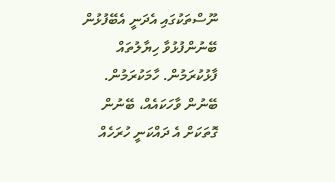ނޫސްތަކުގައި އެދަނީ އެބޭފުޅުން ބޭނުންފުޅުވާ ހިޔާލުތައް ފާޅުކުރަމުން. ހާމަކުރަމުން. ބޭނުން ވާހަކައެއް، ބޭނުން ގޮތަކަށް އެ ދައްކަނީ ހުރަހެއް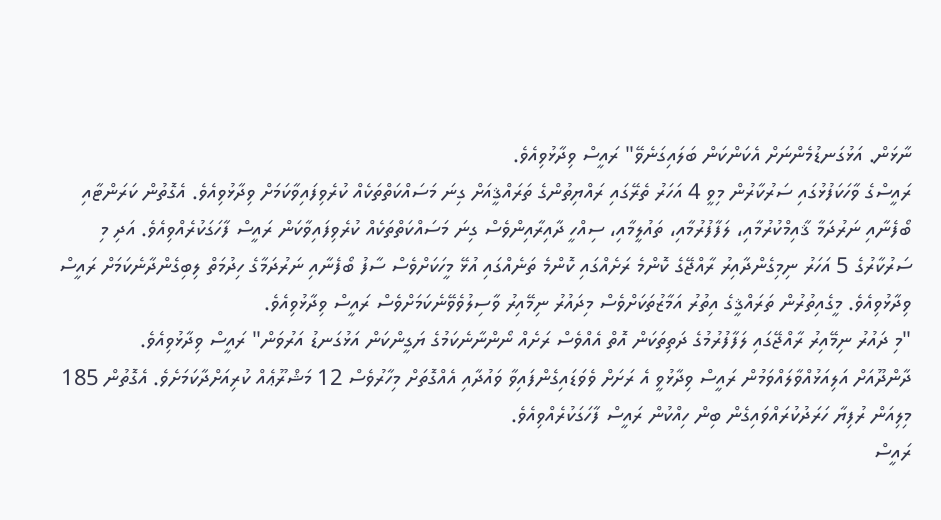ނާޅަން. އަޅުގަނޑުމެންނަށް އެކަންކަން ބަލައިގަނެވޭ" ރައީސް ވިދާޅުވިއެވެ.
ރައީސްގެ ވާހަކަފުޅުގައި ސަރުކާރުން މިވީ 4 އަހަރު ތެރޭގައި ރައްޔިތުންގެ ތަރައްޤީއަށް ގިނަ މަސައްކަތްތަކެއް ކުރެވިފައިވާކަމަށް ވިދާޅުވިއެވެ. އެގޮތުން ކަރަންޓާއި ބޯފެނާއި ނަރުދަމާ ޤާއިމްކުރުމާއި، ލަފާފުރުމާއި، ތައުލީމާއި، ސިއްހީ ދާއިރާއިންވެސް ގިނަ މަސައްކަތްތަކެއް ކުރެވިފައިވާކަން ރައީސް ފާހަގަކުރެއްވިއެވެ. އަދި މި ސަރުކާރުގެ 5 އަހަރު ނިމިގެންދާއިރު ރާއްޖޭގެ ކޮންމެ ރަށެއްގައި ކޮންމެ ތަނެއްގައި އުޅޭ މީހަކަށްވެސް ސާފު ބޯފެނާއި ނަރުދަމާގެ ހިދުމަތް ލިބިގެންދާނެކަމަށް ރައީސް ވިދާޅުވިއެވެ. މީގެއިތުރުން ތަރައްޤީގެ އިތުރު އަމާޒުތަކަށްވެސް މިދައުރު ނިމޭއިރު ވާސިލުވެވޭނެކަމަށްވެސް ރައީސް ވިދާޅުވިއެވެ.
"މި ދައުރު ނިމޭއިރު ރާއްޖޭގައި ލަފާފުރުމުގެ ދަތިތަކަން އޮތް އެއްވެސް ރަށެއް ނޯންނާނެކަމުގެ ޔަގީންކަން އަޅުގަނޑު އަރުވަން" ރައީސް ވިދާޅުވިއެވެ.
ދާންދޫއަށް އަލިއަޅުއްވާލައްވަމުން ރައީސް ވިދާޅުވީ އެ ރަށަށް ވެވަޑައިގެންފައިވާ ވައުދާއި އެއްގޮތަށް މިހާރުވެސް 12 މަޝްރޫޢެއް ކުރިއަށްދާކަމަށެވެ. އެގޮތުން 185 މިލިއަން ރުފިޔާ ހަރަދުކުރައްވައިގެން ބިން ހިއްކުން ރައީސް ފާހަގަކުރެއްވިއެވެ.
ރައީސް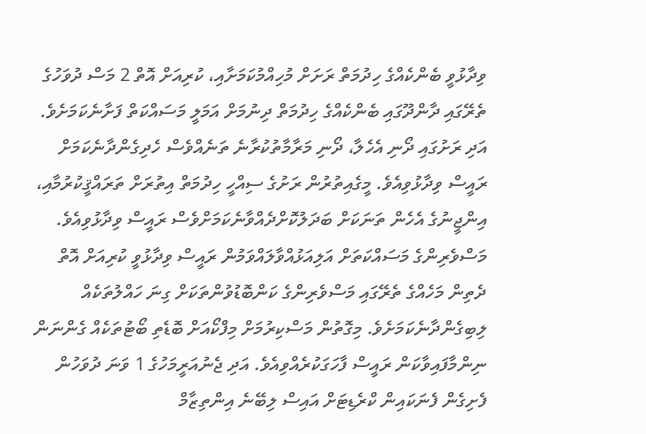ވިދާޅުވީ ބެންކެއްގެ ހިދުމަތް ރަށަށް މުހިއްމުކަމަށާއި، ކުރިއަށް އޮތް 2 މަސް ދުވަހުގެ ތެރޭގައި ދާންދޫގައި ބެންކެއްގެ ހިދުމަތް ދިނުމަށް އަމަލީ މަސައްކަތް ފަށާނެކަމަށެވެ. އަދި ރަށުގައި ދޯނި އެހެލާ، ދޯނި މަރާމާތުކުރާނެ ތަނެއްވެސް ހެދިގެންދާނެކަމަށް ރައީސް ވިދާޅުވިއެވެ. މީގެއިތުރުން ރަށުގެ ސިއްހީ ހިދުމަތް އިތުރަށް ތަރައްޤީކުރުމާއި، އިންޖީނުގެ އެހެން ތަނަކަށް ބަދަލުކޮށްދެއްވާނެކަމަށްވެސް ރައީސް ވިދާޅުވިއެވެ.
މަސްވެރިންގެ މަސައްކަތަށް އަލިއަޅުއްވާލައްވަމުން ރައީސް ވިދާޅުވީ ކުރިއަށް އޮތް ދެތިން މަހެއްގެ ތެރޭގައި މަސްވެރިންގެ ކަންބޮޑުވުންތަކަށް ގިނަ ހައްލުތަކެއް ލިބިގެންދާނެކަމަށެވެ. މިގޮތުން މަސްކިރުމަށް މިފްކޯއަށް ބޮޑެތި ބޯޓުތަކެއް ގެންނަން ނިންމާފައިވާކަން ރައީސް ފާހަގަކުރެއްވިއެވެ. އަދި ޖެނުއަރީމަހުގެ 1 ވަނަ ދުވަހުން ފެށިގެން ފެނަކައިން ކްރެޑިޓަށް އައިސް ލިބޭނެ އިންތިޒާމް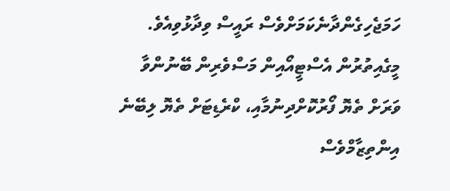ހަމަޖެހިގެންދާނެކަމަށްވެސް ރައީސް ވިދާޅުވިއެވެ. މީގެއިތުރުން އެސްޓީއޯއިން މަސްވެރިން ބޭނުންވާ ވަރަށް ތެޔޮ ފޯރުކޮށްދިނުމާއި، ކްރެޑިޓަށް ތެޔޮ ލިބޭނެ އިންތިޒާމްވެސް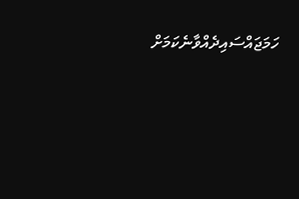ހަމަޖައްސައިދެއްވާނެކަމަށް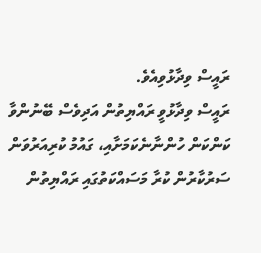ރައީސް ވިދާޅުވިއެވެ.
ރައީސް ވިދާޅުވީ ރައްޔިތުން އަދިވެސް ބޭނުންވާ ކަންކަން ހުންނާނެކަމަށާއި، ގައުމު ކުރިއަރުވަން ސަރުކާރުން ކުރާ މަސައްކަތުގައި ރައްޔިތުން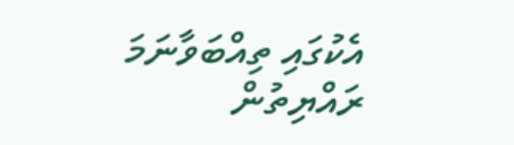އެކުގައި ތިއްބަވާނަމަ ރައްޔިތުން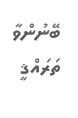ބޭނުންވާ ތަރައްޤީ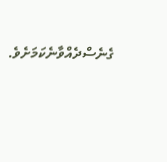ގެނެސްދެއްވާނެކަމަށެވެ.